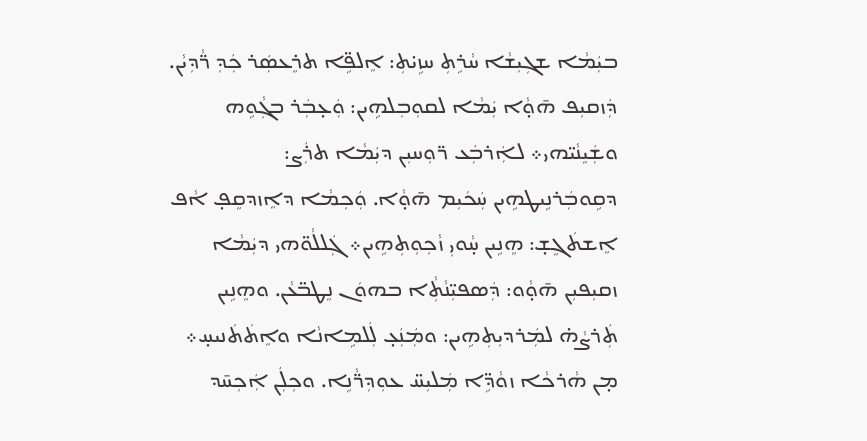ܒܝܲܡܵܐ ܫܓܼܝܼܫܵܐ ܚܵܪܹܬܼ ܚܙܹܝ̇ܬܼ: ܐܸܠܦܹ̈ܐ ܬܪܸܥܤܲܪ ܟܲܕܼ ܪ̈ܵܕܼܝܵܢ. ܕܲܙܩܝܼܦ ܗ̄ܘ̣ܵܐ ܝܲܡܵܐ ܠܩܘܼܒܼܠܗܹܝܢ: ܘܲܥ̣ܒܲܪ ܒܓܼܵܘܹܗ ܘܫܲܝܸܢܵܝ̈ܗܝ܀ ܠܐܲܪܒܲܥ ܪ̈ܘܼܚܝܼܢ ܕܝܲܡܵܐ ܬܪܲܨ: ܕܩܹܘܒܲܪܢܹܝܛܗܹܝܢ ܚܲܟܿܝܼܡ ܗ̄ܘ̣ܵܐ. ܘܲܟܼܡܵܐ ܕܐܸܙܕܩܸܦ̣ ܐܵܦ ܐܸܫܬܿܓܸܫ̣: ܗܸܢܹܝܢ ܚ̣ܵܘܝܼ ܙܵܟܼܘܼܬܼܗܹܝܢ܀ ܓܲܠܠܵܘ̈ܗܝ ܕܝܲܡܵܐ ܙܩܝܼܦܝܼܢ ܗ̄ܘ̣ܵܘ: ܕܲܤܦܝܼ̈ܢܵܬܼܵܐ ܒܗܘܿܢ ܢܸܛܒ̈ܥܵܢ. ܘܗܸܢܹܝܢ ܬܲܪܨܵܗ̇ ܠܡܲܪܕܝܼܬܼܗܹܝܢ: ܘܡܲܢܲܥ̣ ܠܲܠܡܹܐܢܵܐ ܘܐܸܬܿܬܿܢܝܚ̣܀ ܡ̣ܢ ܗܵܪܟܵܐ ܙܘܵܕܹ̈ܐ ܡܲܠܝܼܚ̈ ܥܘܼܕܼܪ̈ܵܢܹܐ. ܘܟܼܠܲܢ ܐܲܟܼܚ̄ܕ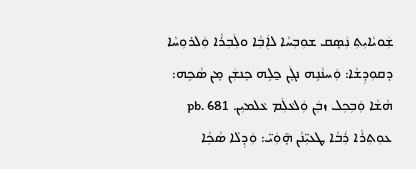ܫܲܘܝܵܐܝܼܬܼ ܢܲܤܸܩ ܫܘܼܒܼܚܵܐ ܠܐܲܒܼܵܐ ܘܠܲܒܼܪܵܐ ܘܲܠܪܘܼܚܵܐ ܕܩܘܼܕܼܫܵܐ: ܘܲܚܢܵܢܹܗ ܢܓܸܿܢ ܟ̱ܠܹܗ ܟܸܢܫܲܢ ܡ̣ܢ ܤܵܟܹܗ: ܗܵܫܵܐ ܘܲܒܼܟܼܠ ܙܒܲܢ ܘܲܠܥܵܠܲܡ ܥܵܠܡܝܼܢ. pb. 681 ܥܘܼܬܼܪܵܐ ܪܲܒܵܐ ܛܥܝܼ̈ܢܵܢ ܗ̣̄ܘܲܝ̈: ܘܲܕܼܠܵܐ ܤܵܟܼܵܐ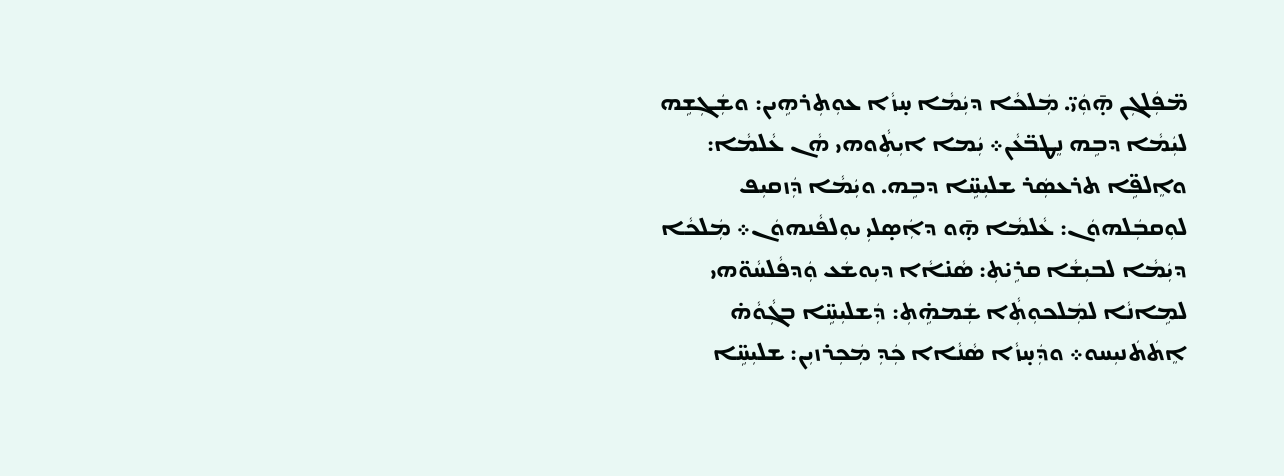ܡ̈ܦܲܠܓܼܢ ܗ̣̄ܘܲܝ̈. ܡܲܠܟܵܐ ܕܝܲܡܵܐ ܚ̣ܙܵܐ ܥܘܼܬܼܪܗܹܝܢ: ܘܫܲܓܼܫܹܗ ܠܝܲܡܵܐ ܕܒܹܗ ܢܸܛܒ̈ܥܵܢ܀ ܝܲܡܐ ܐܝܼܬܼܵܘܗܝ ܗܵܢ ܥܵܠܡܵܐ: ܘܐܸܠܦܹ̈ܐ ܬܪܥܤܲܪ ܫܠܝܼܚܹ̈ܐ ܕܒܹܗ. ܘܝܲܡܵܐ ܕܲܙܩܝܼܦ ܠܘܼܩܒܲܠܗܘܿܢ: ܥܵܠܡܵܐ ܗ̣̄ܘ ܕܐܲܤ̣ܠܝܼ ܝܘܼܠܦܵܢܗܘܿܢ܀ ܡܲܠܟܵܐ ܕܝܲܡܵܐ ܠܒܝܼܫܵܐ ܩܪܹܝ̇ܬܼ: ܤܵܢ̇ܐܵܐ ܕܝܼܘܫܿܥ ܘܲܕܦܵܠܚܵܘ̈ܗܝ ܠܡܹܐܢܵܐ ܠܡܲܠܟܘܼܬܼܵܐ ܫܲܡܗܹ̇ܬܼ: ܕܲܫܠܝܼܚܹ̈ܐ ܒܓܼܵܘܵܗ̇ ܐܸܬܿܬܿܢܝܼܚܘ܀ ܘܕܲܚ̣ܙܵܐ ܤܵܢܵܐܐ ܟܲܕܼ ܡܲܟܼܪܙܝܼܢ: ܫܠܝܼܚܹ̈ܐ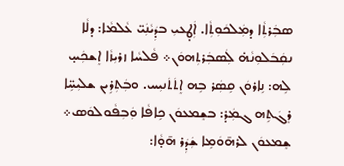ܤܒܲܪܬܼܵܐ ܕܡܲܠܟܿܘܼܬܼܵܐ. ܐܲܛ̣ܥܝܼ ܒܕܲܝܵܢܲܝ̈ ܥܵܠܡܵܐ: ܕܠܵܐ ܢܩܲܒܿܠܘܼܢܵܗ̇ ܠܲܤܒܲܪܬܼܗܘܿܢ܀ ܦܵܠܚܵܐ ܙܪܝܼܙܵܐ ܐܸܫܟܲܚ̣ ܠܹܗ: ܢܹܐܪܘܿܢ ܩܹܤܲܪ ܒܹܗ ܐܸܬܿܬܿܢܝܼܚ. ܘܒܲܬܼܪܹܝܢ ܫܠܝܼܚܹ̈ܐ ܪܸܓܿܬܹܗ ܓܡܲܪ̣: ܒܫܸܡܥܘܿܢ ܟܹܐܦܵܐ ܘܲܒܼܦܵܘܠܘܿܣ܀ ܫܸܡܥܘܿܢ ܠܪܗ̄ܘܿܡܹܐ ܫܲܕܲܪ ܗ̄ܘ̣ܵܐ: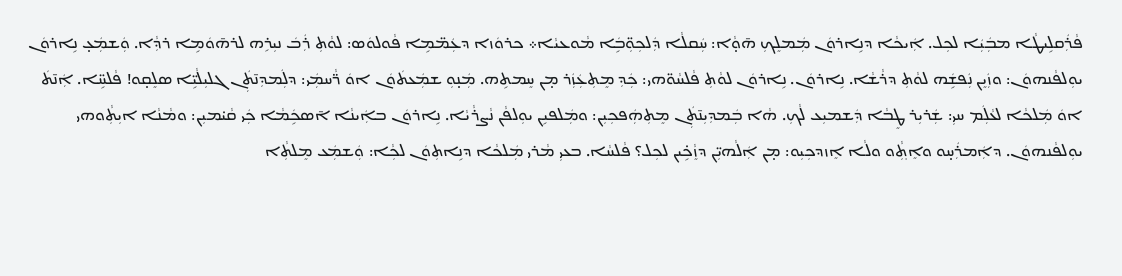ܦܵܪܲܩܠܹܝܛܵܐ ܡܒܲܝܲܐ ܠܟܼܠ. ܐܲܝܟܵܐ ܕܢܹܐܪܘܿܢ ܡܲܡܠܸܟܼ ܗ̄ܘ̣ܵܐ: ܚܲܩܠܵܐ ܕܲܠܟܼܘܼ̈ܒܹܿܐ ܡܵܘܥܝܵܐ܀ ܟܪܘܿܙܐ ܕܥܲܡ̈ܡܹܐ ܦܵܘܠܘܿܣ: ܠܘܵܬܼ ܪܲܒܿ ܢܝܼܪܹܗ ܠܪܗ̄ܘܿܡܹܐ ܪܕܼܵܐ. ܘܲܫܡܲܥ̣ ܢܹܐܪܘܿܢ ܝܘܼܠܦܵܢܗܘܿܢ: ܘܙܲܝܸܢ ܢܲܦܫܹܿܗ ܠܘܵܬܼ ܕܪܵܫܵܐ. ܢܹܐܪܘܿܢ. ܢܹܐܪܘܿܢ ܠܘܵܬܼ ܦܵܠܚܵܘ̈ܗܝ: ܟܲܕܼ ܡܸܬܼܥܲܙܲܪ ܡ̣ܢ ܚܸܡܬܹܗ. ܡܲܢ̣ܘܼ ܫܡܲܥܬܿܘܿܢ ܐܘܿ ܪ̈ܵܚܡܲܝ: ܕܠܲܡܕܼܢ̄ܬܲܢ ܓܠܝܼܠܵܝܹ̈ܐ ܤܠܸܩ̣ܘ! ܦܵܠܚܹ̈ܐ. ܐܲܢ̄ܬܿ ܐܘܿ ܡܲܠܟܵܐ ܠܥܵܠܲܡ ܚܝܼ: ܫܲܪܝܼܪ ܛܸܒܵܐ ܕܲܫܡܝܼܥ ܠܵܟܼ. ܗܵܐ ܒܲܡܕܼܝܼܢ̄ܬܲܢ ܡܸܬܼܗܲܦܟܼܝܼܢ: ܘܡܲܠܦܝܹܢ ܝܘܼܠܦܵܢ ܢܵܨܪܵܝܵܐ. ܢܹܐܪܘܿܢ ܒܐܲܝܢܵܐ ܐ̄ܤܟܹܿܡܵܐ ܟܲܝ ܩܵܝ̇ܡܝܼܢ: ܘܡܵܢܵܐ ܐܝܼܬܼܵܘܗܝ ܝܘܼܠܦܵܢܗܘܿܢ. ܕܐܲܡܪܲܚ̣ܘ ܘܐܸܬ݂ܼܵܘ ܘܠܵܐ ܐܸܙܕܟܼܝܼܘ: ܡ̣ܢ ܐܲܠܵܗܝܼ̈ܢ ܕܙܸܵܟܹ̇ܝܢ ܠܟܼܠ؟ ܦܵܠܚܵܐ. ܒܥܝܼ ܡܵܪܝ ܡܲܠܟܵܐ ܕܢܹܐܬܼܘܿܢ ܠܟܼܵܐ: ܘܲܫܡܲܥ ܡܸܠܬܼܵܐ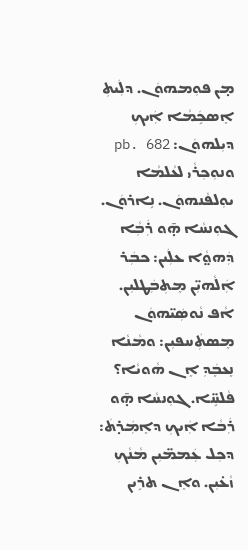ܡ̣ܢ ܦܘܼܡܗܘܿܢ. ܕܠܲܝܬܼ ܐܸܤܟܹܿܡܵܐ ܐܲܝܟܼ ܕܝܼܠܗܘܿܢ: pb. 682 ܘܢܘܼܟܼܪܵܝ ܠܥܵܠܡܵܐ ܝܘܼܠܦܵܢܗܘܿܢ. ܢܹܐܪܘܿܢ. ܓܘܼܢܚܵܐ ܗ̣̄ܘ ܪܲܒܼܵܐ ܕܲܗܘ̤ܵܐ ܥܠܲܝܢ: ܟܒܲܪ ܐܲܠܵܗܝܼ̈ܢ ܡܸܬܼܒܲܛܠܝܼܢ. ܐܵܦ ܢܵܘܤܲܝ̈ܗܘܿܢ ܡܸܤܬܲܚܦܝܼܢ: ܘܡܵܢܵܐ ܢܸܥܒܸܿܕܼ ܐܸܢ ܗܵܘܝܵܐ؟ ܦܵܠܚܹ̈ܐ. ܓܘܼܢܚܵܐ ܗ̣̄ܘ ܪܲܒܵܐ ܐܲܝܟܼ ܕܐܸܡܲܪ̣ܬܿ: ܕܟܼܠ ܥܲܡܡ̈ܝܼܢ ܡܵܢܵܟܼ ܙܵܥ̇ܝܼܢ. ܘܐܸܢ ܬܪܹܝܢ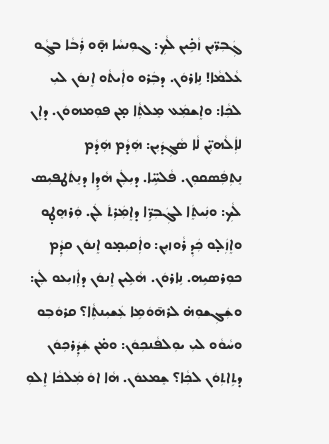ܓܲܒܼܪ̈ܝܼܢ ܙܵܟܹ̇ܝܢ ܠܵܟܼ: ܓܘܼܢܚܵܐ ܗ̣̄ܘ ܪܲܒܵܐ ܒܓܼܵܘ ܥܵܠܡܵܐ! ܢܹܐܪܘܿܢ. ܕܒܲܪܘ ܘܐܲܝܬܵܘ ܐܸܢܘܿܢ ܠܝܼ ܠܟܼܵܐ: ܘܐܸܫܡܲܥ ܡܸܠܬܼܵܐ ܡ̣ܢ ܦܘܼܡܗܘܿܢ. ܕܐܸܢ ܠܐܲܠܵܗܝܼ̈ܢ ܠܵܐ ܤܵܓܼܕܿܝܼܢ: ܗܲܕܵܡ ܗܲܕܵܡ ܢܸܬܼܦܲܤܩܘܼܢ. ܦܵܠܚܹ̈ܐ. ܕܝܼܠܲܢ ܗܵܕܹܐ ܕܢܸܬܿܛܦܝܼܣ ܠܵܟܼ: ܘܢܲܝܬܸܿܐ ܠܓܲܒܼܪܹ̈ܐ ܕܐܸܡܲܪܼܬܿ ܠܲܢ. ܘܲܪܗܸܛ̣ܘ ܘܐܸܙܲܠ̣ܘ ܟܲܕܼ ܪܵܘܙܝܼܢ: ܘܐܲܩܝܼܡ̣ܘ ܐܸܢܘܿܢ ܩܕܼܵܡ ܟܘܼܪܤܝܹܗ. ܢܹܐܪܘܿܢ. ܗܵܠܹܝܢ ܐܸܢܘܿܢ ܕܐܲܙܝܼܥܘ ܠܲܢ: ܘܫܲܓܼܫܘܼܗ̇ ܠܪܗ̄ܘܿܡܹܐ ܥܲܫܝܼܢܬܼܵܐ؟ ܩܪܘܿܒܼܘ ܘܚܵܘܵܘ ܠܝܼ ܝܘܼܠܦܵܢܟܼܘܿܢ: ܘܡ̇ܢ ܫܲܕܲܪܟܼܘܿܢ ܕܬܹܐܬܼܘܿܢ ܠܟܼܵܐ؟ ܫܸܡܥܘܿܢ. ܗܵܐ ܐܘܿ ܡܲܠܟܵܐ ܐܸܠܘܼ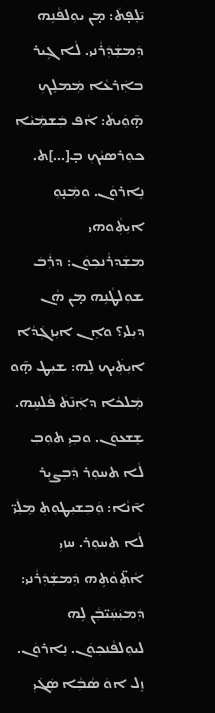ܝ̄ܠܸܦ̣ܬܿ: ܡ̣ܢ ܝܘܼܠܦܵܢܹܗ ܕܲܡܫܲܕܲܪܵܢܝ. ܠܵܐ ܓܹܝܪ ܒܐܲܪܥܵܐ ܡܲܡܠܸܟܼ ܗ̣̄ܘܲܝܬܿ: ܐܵܦ ܒܲܫܡܲܝܵܐ ܟܘܼܪܤܝܵܟܼ ܒ̣[...]ܬ. ܢܹܐܪܘܿܢ. ܘܡܲܢ̣ܘܼ ܐܝܼܬܼܵܘܗܝ ܡܫܲܕܪܵܢܟܼܘܿܢ: ܕܪܲܒܿ ܫܘܼܠܛܵܢܹܗ ܡ̣ܢ ܗܵܢ ܕܝܼܠܝ؟ ܘܐܸܢ ܐܝܼܙܓܲܕܵܐ ܐܝܼܬܲܝܟ ܠܹܗ: ܫܝܼܛ ܗ̣̄ܘ ܡܲܠܟܵܐ ܕܐܲܢ̄ܬܿ ܦܵܠܚܹܗ. ܫܸܫܥܘܿܢ. ܘܒܼܝܼ ܬܘܼܒܼ ܠܵܐ ܬܚܘܼܪ ܕܲܒܼܨܝܼܪ ܐ̄ܢܵܐ: ܘܲܒܼܫܝܼܛܘܼܬܼ ܡܸܠܲܝ̈ ܠܵܐ ܬܚܘܼܪ. ܚܙܝܼ ܐܵܬܼ̈ܘܵܬܹܗ ܕܲܡܫܲܕܲܪܵܢܝ: ܕܲܡܝܲܚܲܝ̈ܒܼܵܢ ܠܹܗ ܠܝܘܼܠܦܵܢܟܼܘܿܢ. ܢܹܐܪܘܿܢ. ܙܸܠ ܐܘܿ ܤܵܒܼܵܐ ܤܲܓܿܝܼ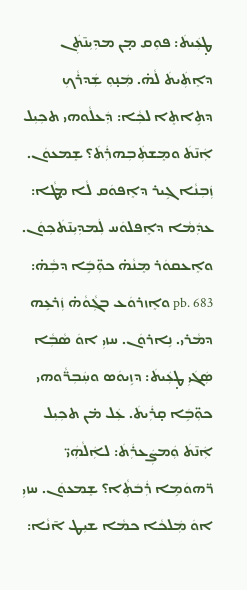ܛ̣ܥܲܝܬܿ: ܦܘܼܩ ܡ̣ܢ ܡܕܼܝܼܢ̄ܬܲܢ ܕܐܸܬܲܝܬܿ ܠܵܗ̇. ܡܲܢ̣ܘܼ ܫܲܕܪܵܟܼ ܕܬܹܐܬܸܐ ܠܟܼܵܐ: ܕܲܥܠܵܘܗܝ ܬܟܼܝܼܠ ܐܲܢ̄ܬܿ ܘܡܸܫܬܲܒܼܗܪܲܬܿ؟ ܫܸܡܥܘܿܢ. ܙܲܒܼܢܵܐ ܓܹܝܪ ܕܐܸܦܘܿܩ ܠܵܐ ܡ̣ܛܵܐ: ܥܕܲܡܵܐ ܕܐܸܦܠܘܿܚ ܠܲܡܕܼܝܼܢ̄ܬܿܟܼܘܿܢ. ܘܐܸܥܩܘܿܪ ܡܸܢܵܗ̇ ܟܘܼ̈ܒܹܿܐ ܕܒܼܵܗ̇: pb. 683 ܘܐܸܙܪܘܿܥ ܒܓܼܵܘܵܗ̇ ܙܲܪܥܹܗ ܕܡܵܪܝ. ܢܹܐܪܘܿܢ. ܚܙܝܼ ܐܘܿ ܤܵܒܼܵܐ ܤܲܓܿܝܼ ܛ̣ܥܲܝܬܿ: ܕܙܹܝܘܿܣ ܘܚܲܒܼܪ̈ܵܘܗܝ ܟܘܼ̈ܒܹܿܐ ܩ̣ܪܲܝܬܿ. ܥܲܠ ܡ̇ܢ ܬܟܼܝܼܠ ܐܲܢ̄ܬܿ ܘܲܡܨܲܥܪܲܬܿ: ܠܐܲܠܵܗܲܝ̈ ܪ̈ܗܘܿܡܹܐ ܪܲܒܿܬܼܵܐ؟ ܫܸܡܥܘܿܢ. ܚܙܝܼ ܐܘܿ ܡܲܠܟܵܐ ܟܡܵܐ ܫܝܼܛ ܐ̄ܢܵܐ: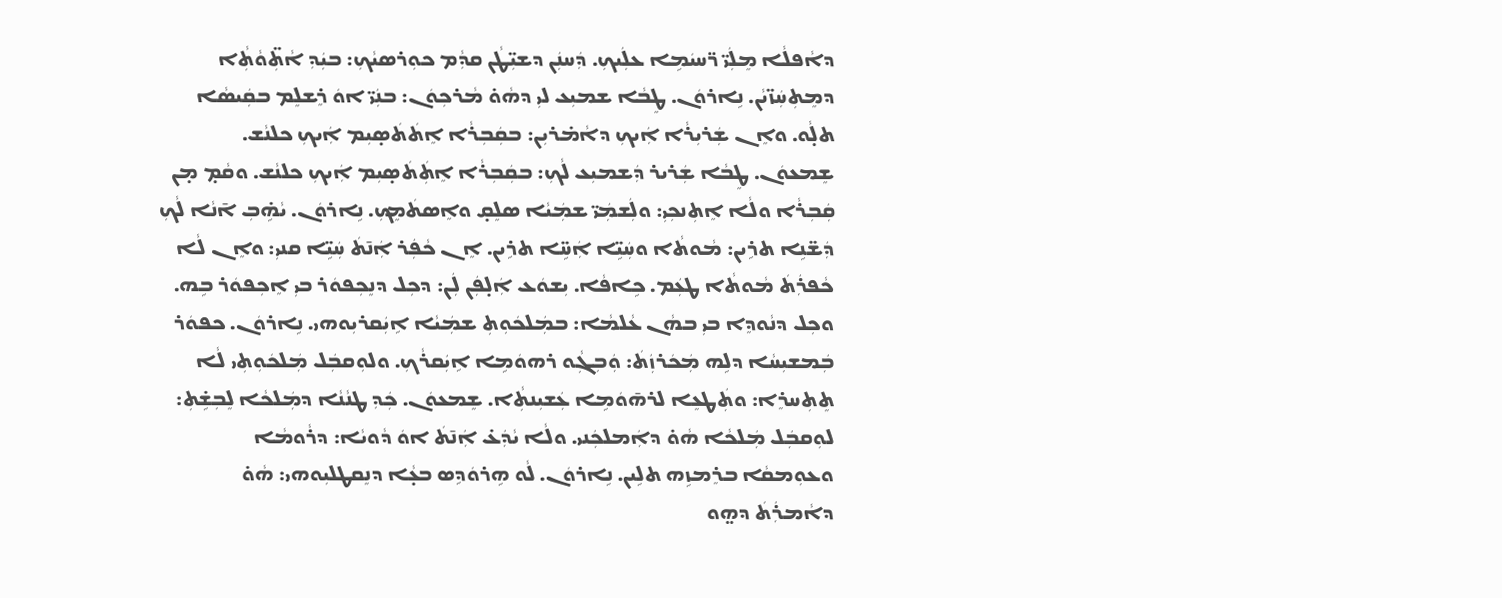ܕܐܵܦܠܵܐ ܡܸܠܲܝ̈ ܪ̈ܚܝܿܡܹܐ ܥܠܲܝܟܼ. ܕܲܚܢܲܢ ܕܫܝܼ̈ܛܵܢ ܩܕܼܵܡ ܟܘܼܪܤܝܵܟܼ: ܒܝܲܕܼ ܐܵܬܼ̈ܘܵܬܼܵܐ ܕܡܸܬܼܚܲܙ̈ܝܵܢ. ܢܹܐܪܘܿܢ. ܛܸܒܵܐ ܫܡܝܼܥ ܠܝܼ ܕܗܵܘ̇ ܡܵܪܟܼܘܿܢ: ܒܢܲܝ̈ ܐܘܿ ܪܸܫܠܸܡ ܒܩܲܝܤܵܐ ܬܠ̣ܵܘ. ܘܐܸܢ ܫܲܪܝܼܪܵܐ ܐܲܝܟܼ ܕܐܵܡ̇ܪܝܼܢ: ܒܩܲܒܼܪܵܐ ܐܸܬܿܬܿܤ̣ܝܼܡ ܐܲܝܟܼ ܟܠܢܵܫ. ܫܸܡܥܘܿܢ. ܛܸܒܵܐ ܫܲܪܝܪ ܕܲܫܡܝܼܥ ܠܵܟܼ: ܒܩܲܒܼܪܵܐ ܐܸܬܼܿܬܿܤ̣ܝܼܡ ܐܲܝܟܼ ܟܠܢܵܫ. ܘܩܵܡ̣ ܡ̣ܢ ܩܲܒܼܪܵܐ ܘܠܵܐ ܐܸܬܼܢܟܼܝܼ: ܘܠܲܫܡܲܝ̈ ܫܡܲܝܵܐ ܤܠܸܩ̣ ܘܐܸܤܬܿܡܸܟܼ. ܢܹܐܪܘܿܢ. ܝܵܗܹ̇ܒܼ ܐ̄ܢܵܐ ܠܵܟܼ ܕܲܫ̈ܢܹܐ ܬܪܹܝܢ: ܡܵܘܬܵܐ ܘܚܲܝܹ̈ܐ ܐܲܚܹ̈ܐ ܬܪܹܝܢ. ܐܸܢ ܟܵܦܲܪ ܐܲܢ̄ܬܿ ܚܲܝܹ̈ܐ ܩܢܝܼ: ܘܐܸܢ ܠܵܐ ܟܵܦܪܲܬܿ ܡܵܘܬܵܐ ܛܥܲܡ. ܟܹܐܦܵܐ. ܝܼܫܘܿܥ ܐܲܠ̣ܦܲܢ ܠܲܢ: ܕܟܼܠ ܕܢܸܟܼܦܘܿܪ ܒܝܼ ܐܸܟܼܦܘܿܪ ܒܹܗ. ܘܟܼܠ ܕܢܵܘܕܸܐ ܒܝܼ ܒܗܵܢ ܥܵܠܡܵܐ: ܒܡܲܠܟܿܘܼܬܼ ܫܡܲܝܵܐ ܐܹܝܲܩܪܝܼܘܗܝ. ܢܹܐܪܘܿܢ. ܟܦܘܿܪ ܒܲܡܫܝܼܚܵܐ ܕܠܹܗ ܡܲܟܿܪܙܲܬܿ: ܘܲܒܼܓܼܵܘ ܪܗܘܿܡܹܐ ܐܹܝܲܩܪܵܟܼ. ܘܠܘܼܩܒܲܠ ܡܲܠܟܿܘܼܬܼܝ ܠܵܐ ܬܸܬܼܚܪܸܐ: ܘܬܲܛܥܸܐ ܠܪܗ̄ܘܿܡܹܐ ܥܲܫܝܼܢܬܼܵܐ. ܫܸܡܥܘܿܢ. ܟܲܕܼ ܛܢܵܢܵܐ ܕܡܲܠܟܵܐ ܠܸܒܼܫܹ̇ܬܼ: ܠܘܼܩܒܲܠ ܡܲܠܟܵܐ ܗܵܘ̇ ܕܐܲܡܠܟܲܢܝ. ܘܠܵܐ ܝܵܕܲܥ̇ ܐܲܢ̄ܬܿ ܐܘܿ ܕܵܘܝܵܐ: ܕܪܵܘܡܵܐ ܘܥܘܼܡܩܵܐ ܒܪܸܡܙܹܗ ܬܠܹܝܢ. ܢܹܐܪܘܿܢ. ܠܵܘ ܗܹܪܘܿܕܹܣ ܒܥ̣ܵܐ ܕܢܸܩܛܠܝܼܘܗܝ: ܗܵܘ̇ ܕܐܵܡܪܲܬܿ ܕܗ̤ܘ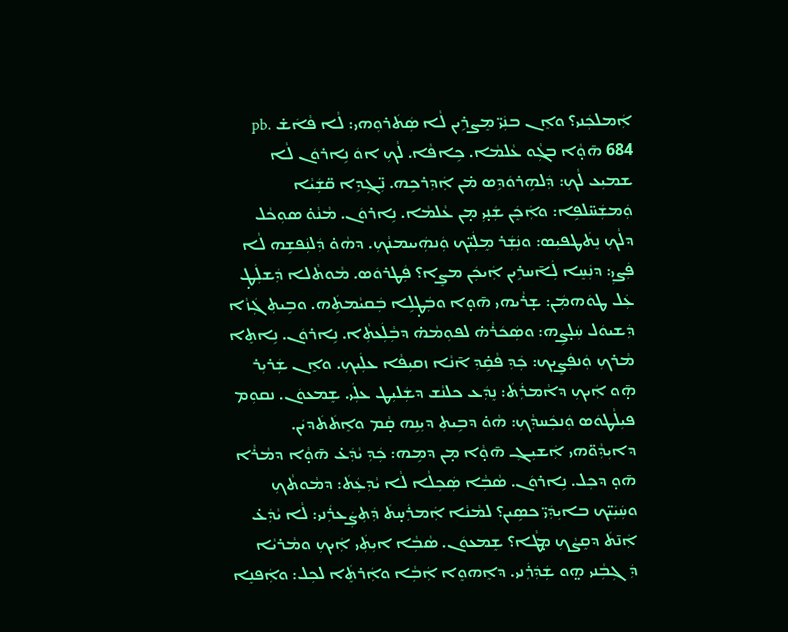ܐܲܡܠܟܲܢܝ؟ ܘܐܸܢ ܒܢܲܝ̈ ܡܸܨܪܹܝܢ ܠܵܐ ܤܲܬܿܪܘܼܗܝ: ܠܵܐ ܦܵܐܿܫ̇ pb. 684 ܗ̄ܘ̣ܵܐ ܒܓܼܵܘ ܥܵܠܡܵܐ. ܟܹܐܦܵܐ. ܠܵܟܼ ܐܘܿ ܢܹܐܪܘܿܢ ܠܵܐ ܫܡܝܼܥ ܠܵܟܼ: ܕܲܠܗܹܪܘܿܕܹܣ ܡ̇ܢ ܐܲܕܼܪܟܹܗ. ܢܼ̈ܓܼܕܹܐ ܩ̈ܫܲܝܵܐ ܘܲܡܫܲܚ̈ܠܦܹܐ: ܘܐܲܟܸܿܢ ܫܲܢ̣ܝܼ ܡ̣ܢ ܥܵܠܡܵܐ. ܢܹܐܪܘܿܢ. ܡܵܢܵܘ̇ ܤܘܼܟܵܠ ܕܠܵܟܼ ܢܸܬܿܛܦܝܼܣ: ܘܢܲܫܲܪ ܡܸܠܲܝ̈ܟ ܘܲܢܗܲܝܝܡܢܵܟܼ. ܕܗܵܘ̇ ܕܲܠܢܲܦܫܹܗ ܠܵܐ ܦܲܨܝܼ: ܕܢܲܚܸܐ ܠܲܐ̄ܚܪܹܝܢ ܐܲܝܟܲܢ ܡܨܸܐ؟ ܦܲܛܪܘܿܣ. ܡܵܘܬܵܠܐ ܕܲܫܠܲܛ̣ ܥܲܠ ܛܘܿܗܡܲܢ: ܫ̣ܪܵܝܗܝ ܗ̄ܘ̣ܐ ܘܒܲܛ̣ܠܹܐ ܒܲܩܝܵܡܬܹܿܗ. ܘܒܹܝܬܼ ܓܲܙܵܐ ܕܲܫܝܘܿܠ ܚܲܠ̣ܨܹܗ: ܘܤܲܟܿܪܵܗ̇ ܠܦܘܼܡܵܗ̇ ܕܒܼܵܠܲܥܬܼܵܐ. ܢܹܐܪܘܿܢ. ܢܹܐܬܸܐ ܡܵܪܟܼ ܘܲܢܦܲܨܸܝܟ: ܟܲܕܼ ܦܵܩܹ̇ܕܼ ܐ̄ܢܵܐ ܙܩܝܼܦܵܐ ܥܠܲܝܟܼ. ܘܐܸܢ ܫܲܪܝܼܪ ܗ̣̄ܘ ܐܲܝܟܼ ܕܐܵܡܪܲܬܿ: ܢܸܕܲܥ ܟܠܢܵܫ ܕܫܲܠܝܼܛ ܥܠܲܝ. ܫܸܡܥܘܿܢ. ܢܩܘܼܡ ܦܝܼܠܵܛܘܿܣ ܘܲܢܟܲܚܕܼܵܟܼ: ܗܵܘ̇ ܕܒܹܝܬܼ ܕܝܼܢܹܗ ܩ̣ܵܡ ܘܐܸܬܿܬܿܕܝܿܢ. ܕܐܝܼܕܼܵܘ̈ܗܝ ܐܲܫܝܼܓܼ ܗ̄ܘ̣ܵܐ ܡ̣ܢ ܕܡܹܗ: ܟܲܕܼ ܝܵܕܲܥ̇ ܗ̄ܘ̣ܵܐ ܕܡܵܪܵܐ ܗ̄ܘ̣ ܕܟܼܠ. ܢܹܐܪܘܿܢ. ܤܵܒܼܵܐ ܤܲܟܼܠܵܐ ܠܵܐ ܝܵܕܼܥܲܬܿ: ܕܡܵܘܬܵܟܼ ܘܚܲܝܲܝ̈ܟ ܒܐܝܼܕܲܝ̈ ܟܤܹܝܢ؟ ܠܡܵܢܵܐ ܐܲܡܪܲܚ̣ܬܿ ܕܲܬܼܨܲܥܪܲܢܝ: ܠܵܐ ܝܵܕܲܥ̇ ܐܲܢ̄ܬܿ ܕܩܸܨܵܟܼ ܡ̣ܛܵܐ؟ ܫܸܡܥܘܿܢ. ܤܵܒܼܵܐ ܐܝܼܬܲܝ ܐܲܝܟܼ ܘܡܵܪܝܵܐ ܕܲܓܼܒܼܵܢܝ ܗ̤ܘ ܫܲܕܲܪܲܢܝ. ܕܐܸܗܘܸܐ ܐܲܒܼܵܐ ܘܐܲܪܬܸܿܐ ܠܟܼܠ: ܘܐܲܦܢܸܐ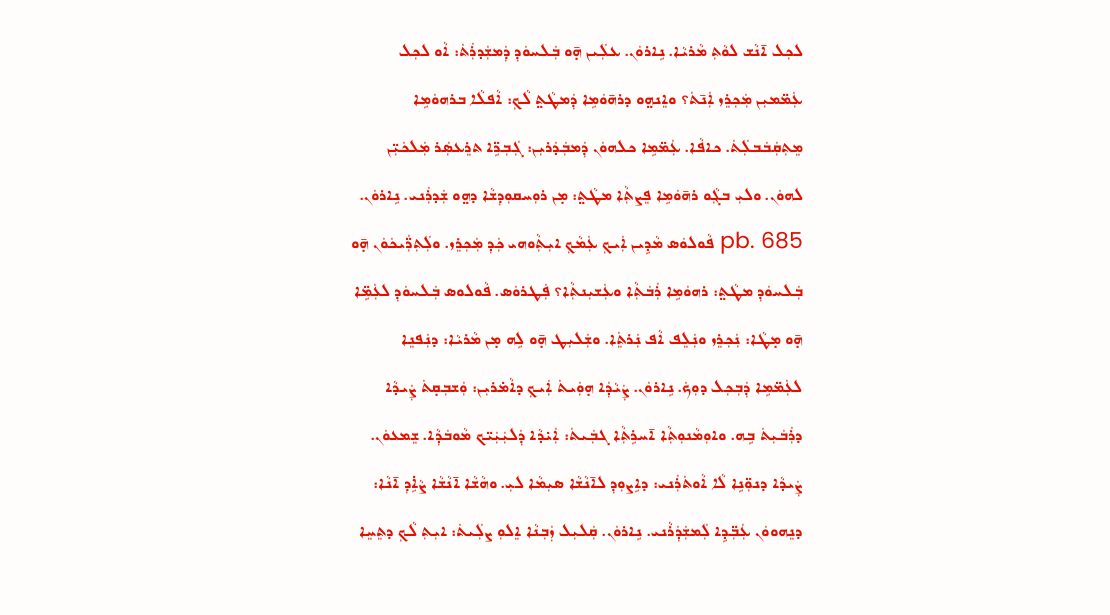ܠܟܼܠ ܐ̄ܢܵܫ ܠܘܵܬܼ ܡܵܪܝܵܐ. ܢܹܐܪܘܿܢ. ܥܠܲܝܢ ܗ̣̄ܘ ܒܲܠܚܘܿܕܼ ܕܲܡܫܲܕܪܲܬܿ: ܐܵܘ ܠܟܼܠ ܥܲܡ̈ܡܝܼܢ ܡܲܟܼܪܸܙ ܐܲܢ̄ܬܿ؟ ܘܐܸܢܗ̤ܘ ܕܪܗ̄ܘܿܡܹܐ ܕܲܡܛܵܬ̤ ܠܵܟܼ: ܐܵܦܠܵܐ ܒܪܗܘܿܡܹܐ ܡܸܬܼܩܲܒܿܒܠܲܬܿ. ܟܐܦܵܐ. ܥܲܡ̈ܡܹܐ ܟܠܗܘܿܢ ܕܲܡܒܲܕܿܪܝܼܢ: ܓܲܒܼܪܹ̈ܐ ܬܪܸܥܤܲܪ ܡܲܠܟܿܝܼ̈ܢ ܠܗܘܿܢ. ܘܠܝܼ ܒܓܼܵܘ ܪܗ̄ܘܿܡܹܐ ܦܸܨܬܼܵܐ ܡܛܵܬ̤: ܡ̣ܢ ܪܘܼܚܩܘܼܕܼܫܵܐ ܕܗ̤ܘ ܫܲܕܪܲܢܝ. ܢܹܐܪܘܿܢ. pb. 685 ܦܵܘܠܘܿܣ ܡܵܕܹܝܢ ܐܲܝܟܼ ܥܲܡܵܟܼ ܐܝܼܬܼܵܘܗܝ ܟܲܕܼ ܡܲܟܼܪܸܙ. ܘܠܲܬܼܪ̈ܲܝܟܿܘܿܢ ܗ̣̄ܘ ܒܲܠܚܘܿܕܼ ܡܛܵܬ̤: ܪܗܘܿܡܹܐ ܪܲܒܿܬܼܵܐ ܘܥܲܫܝܼܢܬܼܵܐ؟ ܦܲܛܪܘܿܣ. ܦܵܘܠܘܣ ܒܲܠܚܘܿܕܼ ܠܥܲܡܹ̈ܐ ܗ̣̄ܘ ܡ̣ܛܵܐ: ܢܲܟܼܪܸܙ ܘܢܲܠܸܦ ܐܵܦ ܢܲܪܬܸܿܐ. ܘܫܲܠܝܼܛ ܗ̣̄ܘ ܠܹܗ ܡ̣ܢ ܡܵܪܝܵܐ: ܕܢܲܦܢܸܐ ܠܥܲܡ̈ܡܹܐ ܕܲܒܼܟܼܠ ܕܘܼܟܿ. ܢܹܐܪܘܿܢ. ܨܲܝܵܕܲܐ ܗ̣ܘܲܝܬܿ ܐܲܝܟܼ ܕܐܵܡ̇ܪܝܼܢ: ܘܲܫܒܼܩ̣ܬܿ ܨܲܝܕܵܐ ܕܪܲܒܿܝܼܬܿ ܒܹܗ. ܘܐܘܼܡܵܢܘܼܬܼܵܐ ܐ̄ܚܪܹܬܼܵܐ ܓܒܲܝܬܿ: ܐܲܝ̇ܕܵܐ ܕܲܠܝܲܝܲܝ̈ܟ ܡܵܘܒܿܕܼܵܐ. ܫܸܡܥܘܿܢ. ܨܲܝܕܵܐ ܕܢܘܼ̈ܢܹܐ ܠܵܐ ܐܵܘܬܿܪܲܢܝ: ܕܐܹܨܘܼܕܼ ܠܐ̄ܢܵܫܵܐ ܤܝܼܡܵܐ ܠܝܼ. ܘܗܵܫܵܐ ܐ̄ܢܵܫܵܐ ܨܵܐܹ̇ܕܼ ܐ̄ܢܵܐ: ܕܢܸܗܘܘܿܢ ܥܲܒܼ̈ܕܹܐ ܠܲܡܫܲܕܲܪܵܢܝ. ܢܹܐܪܘܿܢ. ܩܲܠܝܼܠ ܙܲܒܼܢܵܐ ܐܸܠܘܼ ܨܠܲܝܬܿ: ܐܝܼܬܼ ܠܵܟܼ ܕܬܸܚܸܐ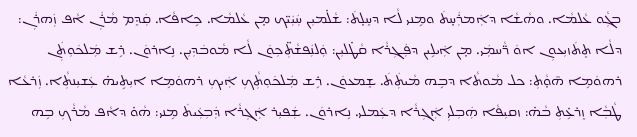ܒܓܼܵܘ ܥܵܠܡܵܐ. ܘܗܵܫܵܐ ܕܐܲܡܪܲܚ̣ܬܿ ܘܡܹܢܝ ܠܵܐ ܕܚܸܠ̣ܬܿ: ܫܵܠ̇ܡܝܼܢ ܚܲܝܲܝ̈ܟ ܡ̣ܢ ܥܵܠܡܵܐ. ܟܹܐܦܵܐ. ܩܲܕܸܡ ܡܵܪܲܢ ܐܵܦ ܙܲܗܪܲܢ: ܕܠܵܐ ܬܸܬܿܙܝܼܥܘܼܢ ܐܘܿ ܪ̈ܵܚܡܲܝ. ܡ̣ܢ ܐܲܝܠܹܝܢ ܕܦܲܓܼܪܵܐ ܩܵܛ̇ܠܝܼܢ: ܘܲܠܢܲܦܫܵܬܼ̈ܟܼܘܿܢ ܠܵܐ ܡܵܘܒܿܕܼܝܼܢ. ܢܹܐܪܘܿܢ. ܪܹܫ ܡܲܠܟܿܘܼܬܲܢ ܪܗܘܿܡܹܐ ܗ̄ܘ̣ܵܬܼ: ܟܠ ܡܵܘܬܵܐ ܕܒܹܗ ܡܵܝܬܲܬܿ. ܫܸܡܥܘܿܢ. ܪܹܫ ܡܲܠܟܿܘܼܬܼܵܟܼ ܐܲܝܟܼ ܪܗܘܿܡܹܐ ܐܝܼܬܹܝܗ̇ ܥܲܫܝܼܢܬܼܵܐ. ܙܲܪܥܵܐ ܛܵܒܼܵܐ ܙܸܪܥܹ̇ܬܼ ܒܵܗ̇: ܙܩܝܼܦܵܐ ܗܲܒܼܠܝܼ ܐܲܓܼܪܵܐ ܕܥܲܡܠܝ. ܢܹܐܪܘܿܢ. ܫܲܦܝܼܪ ܐܲܓܼܪܵܐ ܕܲܒܼܥܲܝܬܿ ܡܹܢܝ: ܗܵܘ̇ ܕܐܵܦ ܡܵܪܵܟܼ ܒܹܗ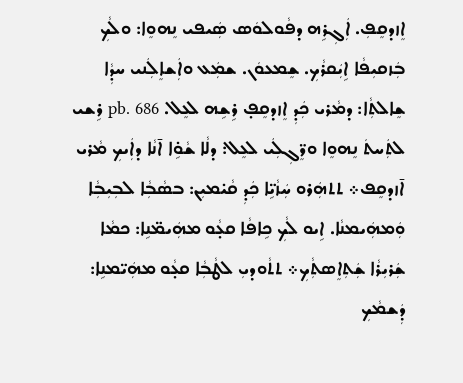ܐܸܙܕܩܸܦܼ. ܐܲܓܼܪܹܗ ܕܦܵܘܠܘܿܣ ܤܲܝܦܝ ܢܸܗܘܸܐ: ܘܠܵܟܼ ܒܲܙܩܝܼܦܵܐ ܐܹܝܲܩܪܵܟܼ. ܫܸܡܥܘܿܢ. ܫܡܲܥ ܘܐܲܫܐܸܠܲܢܝ ܚܕܼܵܐ ܫܸܐܠܬܼܵܐ: ܕܡܵܪܝ ܟܲܕܼ ܐܸܙܕܩܸܦ̣ ܪܹܫܹܗ ܠܥܸܠ. pb. 686 ܪܹܫܝ ܠܬܲܚܬܿ ܢܸܗܘܸܐ ܘܪܸ̈ܓܼܠܲܝ ܠܥܸܠ: ܕܠܵܐ ܫܵܘܹ̇ܐ ܐ̄ܢܵܐ ܕܐܲܝܟܼ ܡܵܪܝ ܐ̄ܙܕܩܸܦ܀ ܬܬܗܲܪܘ ܚܲܙܵܝܹ̈ܐ ܟܲܕܼ ܩܵܝ̇ܡܝܼܢ: ܒܤܵܒܼܵܐ ܠܒܼܝܼܒܼܵܐ ܘܲܡܗܲܝܡܢܵܐ. ܐܹܝܘ ܠܵܟܼ ܟܹܐܦܵܐ ܩܥ̣ܵܘ ܡܗܲܝܡ̈ܢܹܐ: ܟܡܵܐ ܫܲܪܝܼܪܵܐ ܫܲܬܼܐܸܤܬܼܵܟܼ܀ ܬܬܵܘܕܝܼ ܠܛܵܒܼܵܐ ܩܥ̣ܵܘ ܡܗܲܝ̈ܡܢܹܐ: ܕܲܫܡܵܟܼ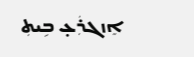ܐܸܙܓܪܲܥ̣ ܒܹܝܬܼ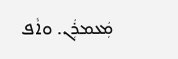ܡܲܥܡܪܲܢ. ܘܐܵܦ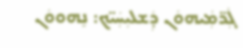ܓܲܪ̈ܡܲܝܗܘܿܢ ܕܲܫܠܝܼܚܲܝ̈ܟ: ܢܸܗܘܘܿܢ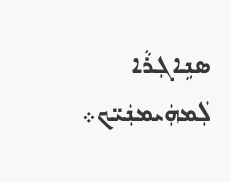ܤܢܹܐܓܼܪܵܐ ܠܲܡܗܲܝܡܢܲܝ̈ܟ܀